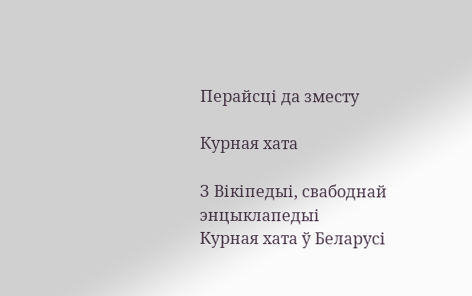Перайсці да зместу

Курная хата

З Вікіпедыі, свабоднай энцыклапедыі
Курная хата ў Беларусі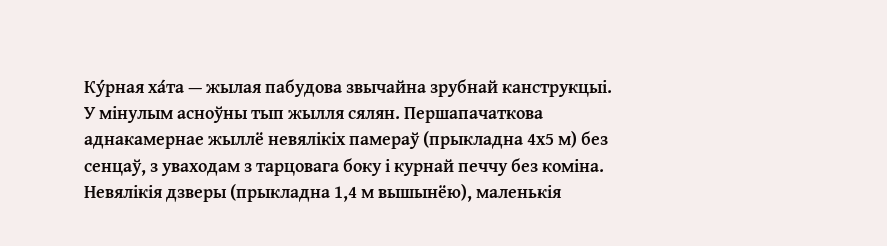Ку́рная ха́та — жылая пабудова звычайна зрубнай канструкцыі. У мінулым асноўны тып жылля сялян. Першапачаткова аднакамернае жыллё невялікіх памераў (прыкладна 4х5 м) без сенцаў, з уваходам з тарцовага боку і курнай печчу без коміна. Невялікія дзверы (прыкладна 1,4 м вышынёю), маленькія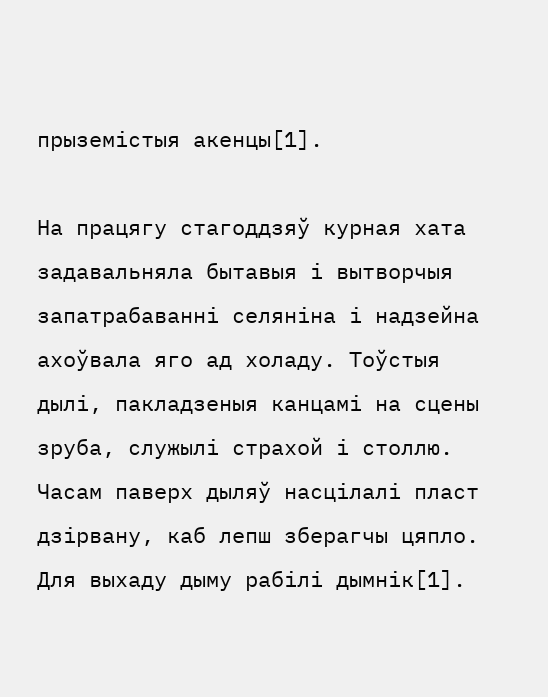прыземістыя акенцы[1].

На працягу стагоддзяў курная хата задавальняла бытавыя і вытворчыя запатрабаванні селяніна і надзейна ахоўвала яго ад холаду. Тоўстыя дылі, пакладзеныя канцамі на сцены зруба, служылі страхой і столлю. Часам паверх дыляў насцілалі пласт дзірвану, каб лепш зберагчы цяпло. Для выхаду дыму рабілі дымнік[1].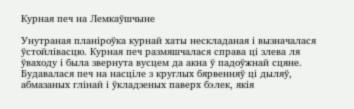Курная печ на Лемкаўшчыне

Унутраная планіроўка курнай хаты нескладаная і вызначалася ўстойлівасцю. Курная печ размяшчалася справа ці злева ля ўваходу і была звернута вусцем да акна ў падоўжнай сцяне. Будавалася печ на насціле з круглых бярвенняў ці дыляў, абмазаных глінай і ўкладзеных паверх бэлек, якія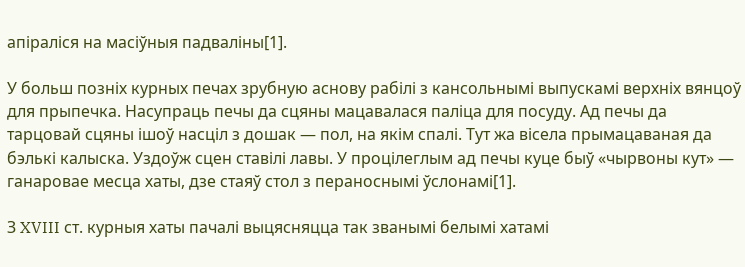апіраліся на масіўныя падваліны[1].

У больш позніх курных печах зрубную аснову рабілі з кансольнымі выпускамі верхніх вянцоў для прыпечка. Насупраць печы да сцяны мацавалася паліца для посуду. Ад печы да тарцовай сцяны ішоў насціл з дошак — пол, на якім спалі. Тут жа вісела прымацаваная да бэлькі калыска. Уздоўж сцен ставілі лавы. У процілеглым ад печы куце быў «чырвоны кут» — ганаровае месца хаты, дзе стаяў стол з пераноснымі ўслонамі[1].

З XVIII ст. курныя хаты пачалі выцясняцца так званымі белымі хатамі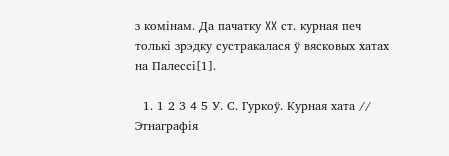з комінам. Да пачатку XX ст. курная печ толькі зрэдку сустракалася ў вясковых хатах на Палессі[1].

  1. 1 2 3 4 5 У. С. Гуркоў. Курная хата // Этнаграфія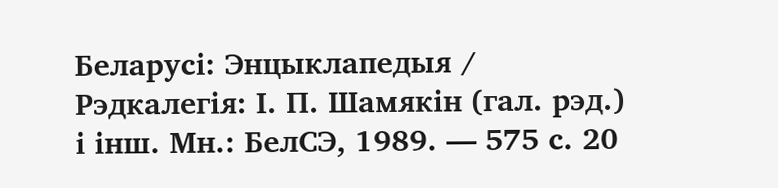Беларусі: Энцыклапедыя / Рэдкалегія: І. П. Шамякін (гал. рэд.) і інш. Мн.: БелСЭ, 1989. — 575 с. 20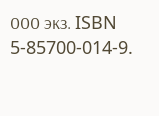000 экз. ISBN 5-85700-014-9.